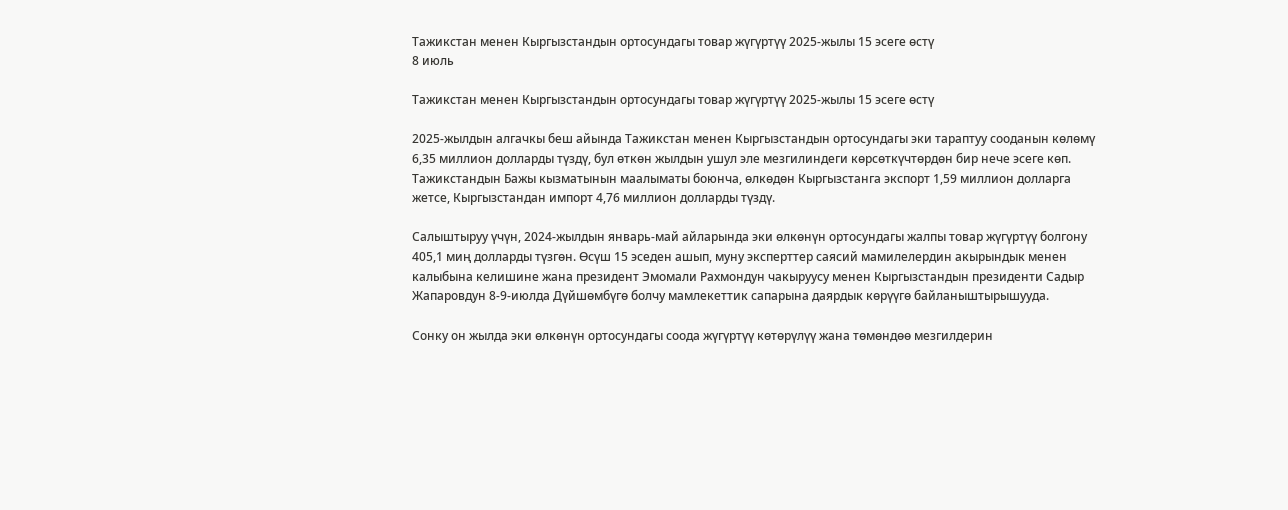Тажикстан менен Кыргызстандын ортосундагы товар жүгүртүү 2025-жылы 15 эсеге өстү
8 июль

Тажикстан менен Кыргызстандын ортосундагы товар жүгүртүү 2025-жылы 15 эсеге өстү

2025-жылдын алгачкы беш айында Тажикстан менен Кыргызстандын ортосундагы эки тараптуу сооданын көлөмү 6,35 миллион долларды түздү, бул өткөн жылдын ушул эле мезгилиндеги көрсөткүчтөрдөн бир нече эсеге көп. Тажикстандын Бажы кызматынын маалыматы боюнча, өлкөдөн Кыргызстанга экспорт 1,59 миллион долларга жетсе, Кыргызстандан импорт 4,76 миллион долларды түздү.

Салыштыруу үчүн, 2024-жылдын январь-май айларында эки өлкөнүн ортосундагы жалпы товар жүгүртүү болгону 405,1 миң долларды түзгөн. Өсүш 15 эседен ашып, муну эксперттер саясий мамилелердин акырындык менен калыбына келишине жана президент Эмомали Рахмондун чакыруусу менен Кыргызстандын президенти Садыр Жапаровдун 8-9-июлда Дүйшөмбүгө болчу мамлекеттик сапарына даярдык көрүүгө байланыштырышууда.

Сонку он жылда эки өлкөнүн ортосундагы соода жүгүртүү көтөрүлүү жана төмөндөө мезгилдерин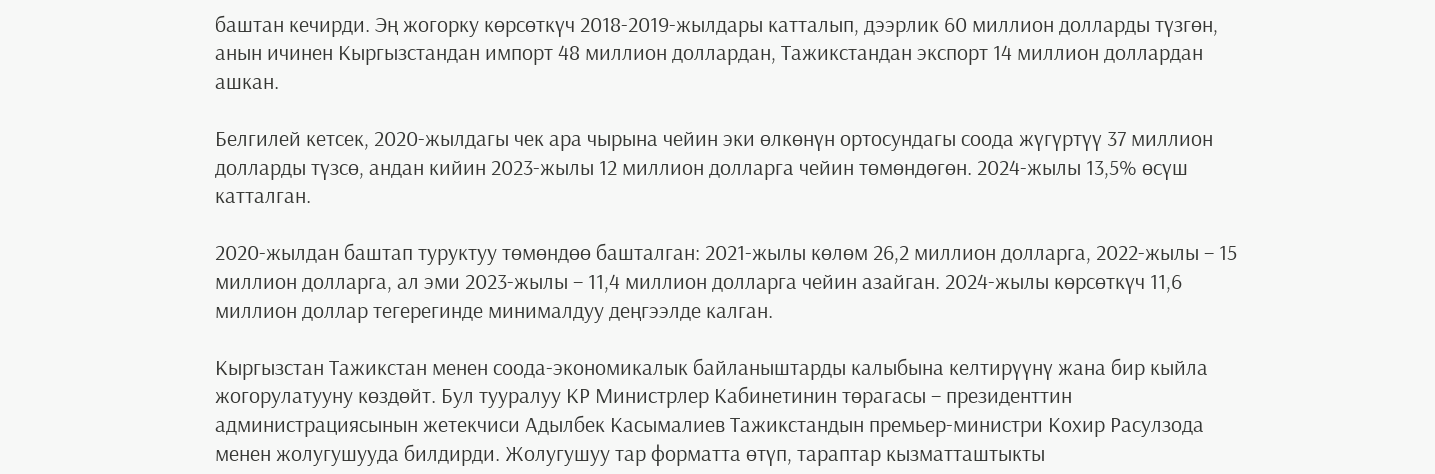баштан кечирди. Эң жогорку көрсөткүч 2018-2019-жылдары катталып, дээрлик 60 миллион долларды түзгөн, анын ичинен Кыргызстандан импорт 48 миллион доллардан, Тажикстандан экспорт 14 миллион доллардан ашкан.

Белгилей кетсек, 2020-жылдагы чек ара чырына чейин эки өлкөнүн ортосундагы соода жүгүртүү 37 миллион долларды түзсө, андан кийин 2023-жылы 12 миллион долларга чейин төмөндөгөн. 2024-жылы 13,5% өсүш катталган.

2020-жылдан баштап туруктуу төмөндөө башталган: 2021-жылы көлөм 26,2 миллион долларга, 2022-жылы – 15 миллион долларга, ал эми 2023-жылы – 11,4 миллион долларга чейин азайган. 2024-жылы көрсөткүч 11,6 миллион доллар тегерегинде минималдуу деңгээлде калган.

Кыргызстан Тажикстан менен соода-экономикалык байланыштарды калыбына келтирүүнү жана бир кыйла жогорулатууну көздөйт. Бул тууралуу КР Министрлер Кабинетинин төрагасы – президенттин администрациясынын жетекчиси Адылбек Касымалиев Тажикстандын премьер-министри Кохир Расулзода менен жолугушууда билдирди. Жолугушуу тар форматта өтүп, тараптар кызматташтыкты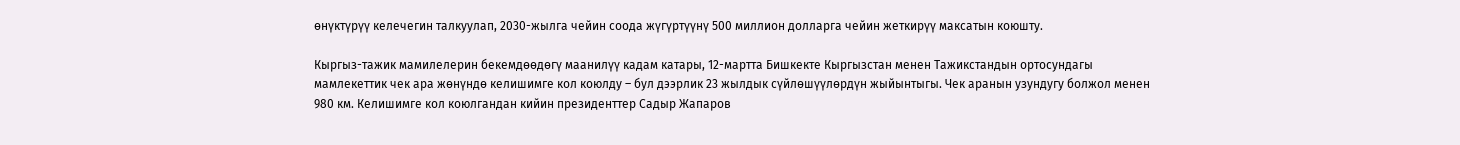өнүктүрүү келечегин талкуулап, 2030-жылга чейин соода жүгүртүүнү 500 миллион долларга чейин жеткирүү максатын коюшту.

Кыргыз-тажик мамилелерин бекемдөөдөгү маанилүү кадам катары, 12-мартта Бишкекте Кыргызстан менен Тажикстандын ортосундагы мамлекеттик чек ара жөнүндө келишимге кол коюлду – бул дээрлик 23 жылдык сүйлөшүүлөрдүн жыйынтыгы. Чек аранын узундугу болжол менен 980 км. Келишимге кол коюлгандан кийин президенттер Садыр Жапаров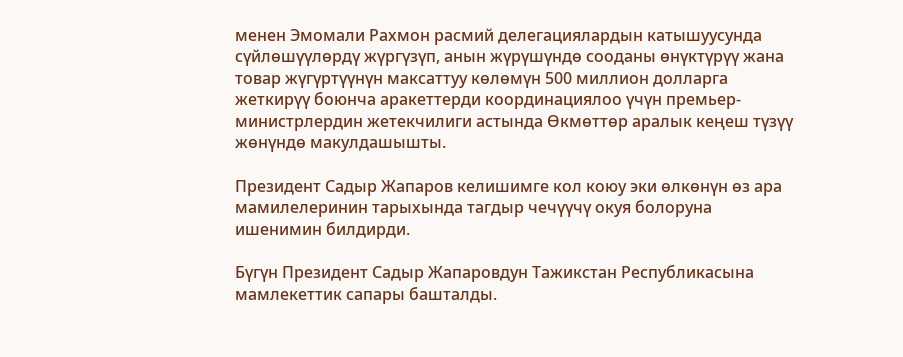менен Эмомали Рахмон расмий делегациялардын катышуусунда сүйлөшүүлөрдү жүргүзүп, анын жүрүшүндө сооданы өнүктүрүү жана товар жүгүртүүнүн максаттуу көлөмүн 500 миллион долларга жеткирүү боюнча аракеттерди координациялоо үчүн премьер-министрлердин жетекчилиги астында Өкмөттөр аралык кеңеш түзүү жөнүндө макулдашышты.

Президент Садыр Жапаров келишимге кол коюу эки өлкөнүн өз ара мамилелеринин тарыхында тагдыр чечүүчү окуя болоруна ишенимин билдирди.

Бүгүн Президент Садыр Жапаровдун Тажикстан Республикасына мамлекеттик сапары башталды.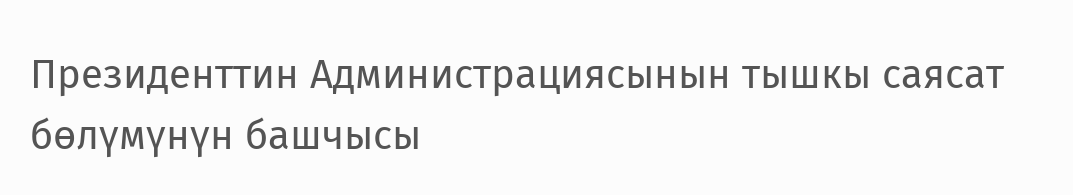Президенттин Администрациясынын тышкы саясат бөлүмүнүн башчысы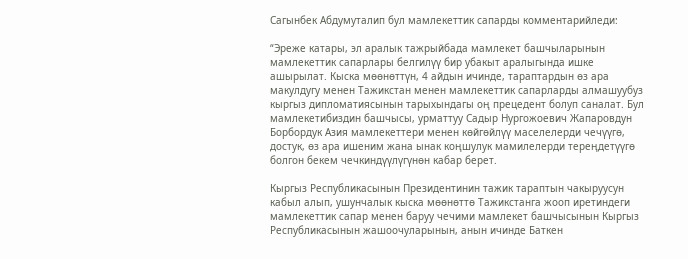Сагынбек Абдумуталип бул мамлекеттик сапарды комментарийледи:

“Эреже катары, эл аралык тажрыйбада мамлекет башчыларынын мамлекеттик сапарлары белгилүү бир убакыт аралыгында ишке ашырылат. Кыска мөөнөттүн, 4 айдын ичинде, тараптардын өз ара макулдугу менен Тажикстан менен мамлекеттик сапарларды алмашуубуз кыргыз дипломатиясынын тарыхындагы оң прецедент болуп саналат. Бул мамлекетибиздин башчысы, урматтуу Садыр Нургожоевич Жапаровдун Борбордук Азия мамлекеттери менен көйгөйлүү маселелерди чечүүгө, достук, өз ара ишеним жана ынак коңшулук мамилелерди тереңдетүүгө болгон бекем чечкиндүүлүгүнөн кабар берет.

Кыргыз Республикасынын Президентинин тажик тараптын чакыруусун кабыл алып, ушунчалык кыска мөөнөттө Тажикстанга жооп иретиндеги мамлекеттик сапар менен баруу чечими мамлекет башчысынын Кыргыз Республикасынын жашоочуларынын, анын ичинде Баткен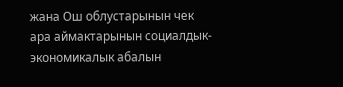жана Ош облустарынын чек ара аймактарынын социалдык-экономикалык абалын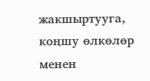жакшыртууга, коңшу өлкөлөр менен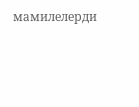мамилелерди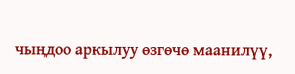чыңдоо аркылуу өзгөчө маанилүү,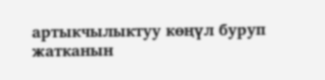артыкчылыктуу көңүл буруп жатканын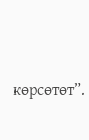көрсөтөт”.